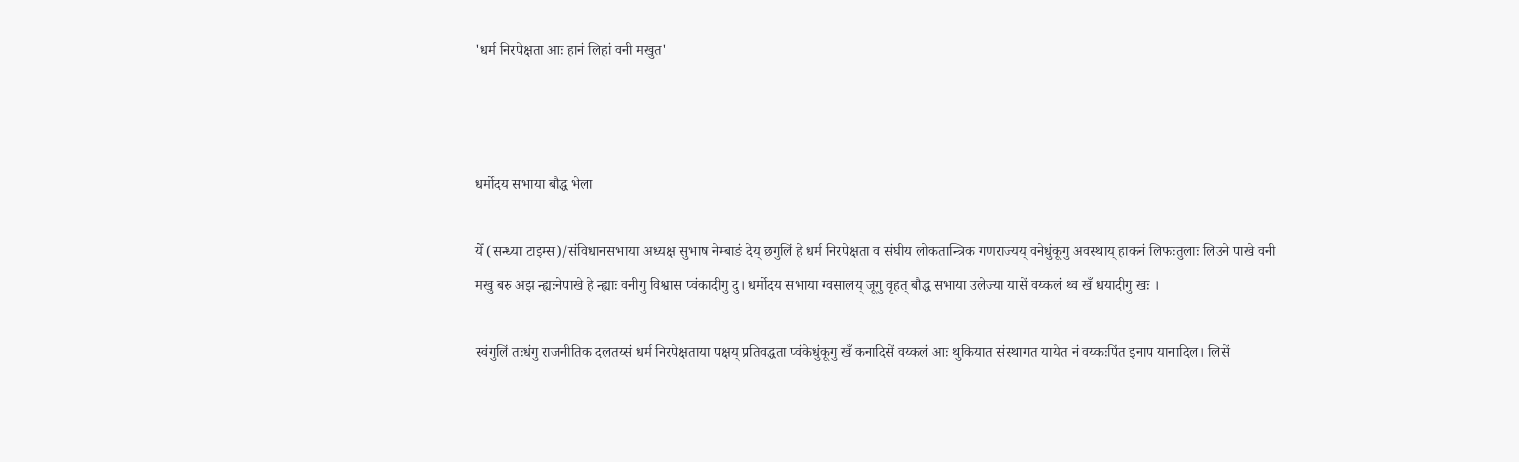'धर्म निरपेक्षता आः हानं लिहां वनी मखुत'



धर्मोदय सभाया बौद्ध भेला

येँ (सन्ध्या टाइम्स)/संविधानसभाया अध्यक्ष सुभाष नेम्बाङं देय् छगुलिं हे धर्म निरपेक्षता व संघीय लोकतान्त्रिक गणराज्यय् वनेधुंकूगु अवस्थाय् हाकनं लिफःतुलाः लिउने पाखे वनी मखु बरु अझ न्ह्यःनेपाखे हे न्ह्याः वनीगु विश्वास प्वंकादीगु दु। धर्मोदय सभाया ग्वसालय् जूगु वृहत् बौद्ध सभाया उलेज्या यासें वय्कलं थ्व खँ धयादीगु खः ।

स्वंगुलिं तःधंगु राजनीतिक दलतय्सं धर्म निरपेक्षताया पक्षय् प्रतिवद्धता प्वंकेधुंकूगु खँ कनादिसें वय्कलं आः थुकियात संस्थागत यायेत नं वय्कःपिंत इनाप यानादिल। लिसें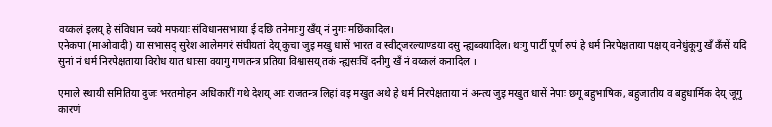वय्कलं इलय् हे संविधान च्वये मफयाः संविधानसभाया ई दछि तनेमाःगु खँय् नं नुगः मछिंकादिल।
एनेकपा (माओवादी) या सभासद् सुरेश आलेमगरं संघीयतां देय् कुचा जुइ मखु धासें भारत व स्वीट्जरल्याण्डया दसु न्ह्यब्वयादिल। थःगु पार्टी पूर्ण रुपं हे धर्म निरपेक्षताया पक्षय् वनेधुंकूगु खँ कँसें यदि सुनां नं धर्म निरपेक्षताया विरोध यात धाःसा वयागु गणतन्त्र प्रतिया विश्वासय् तकं न्ह्यसःचिं दनीगु खँ नं वय्कलं कनादिल ।

एमाले स्थायी समितिया दुजः भरतमोहन अधिकारीं गथे देशय् आः राजतन्त्र लिहां वइ मखुत अथे हे धर्म निरपेक्षताया नं अन्त्य जुइ मखुत धासें नेपाः छगू बहुभाषिक, बहुजातीय व बहुधार्मिक देय् जूगु कारणं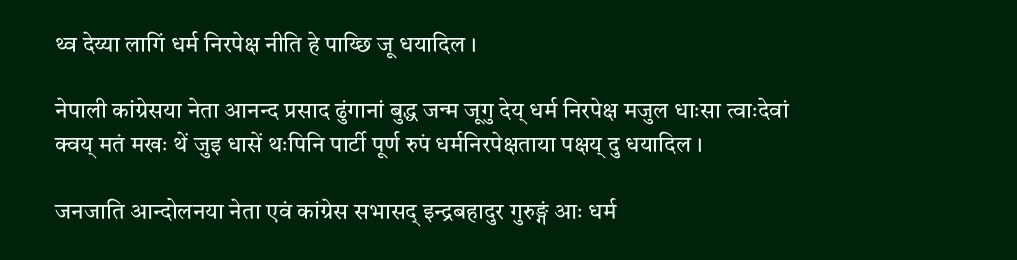थ्व देय्या लागिं धर्म निरपेक्ष नीति हे पाय्छि जू धयादिल ।

नेपाली कांग्रेसया नेता आनन्द प्रसाद ढुंगानां बुद्ध जन्म जूगु देय् धर्म निरपेक्ष मजुल धाःसा त्वाःदेवां क्वय् मतं मखः थें जुइ धासें थःपिनि पार्टी पूर्ण रुपं धर्मनिरपेक्षताया पक्षय् दु धयादिल ।

जनजाति आन्दोलनया नेता एवं कांग्रेस सभासद् इन्द्रबहादुर गुरुङ्गं आः धर्म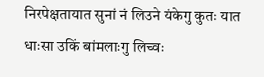निरपेक्षतायात सुनां नं लिउने यंकेगु कुतः यात धाःसा उकिं बांमलाःगु लिच्वः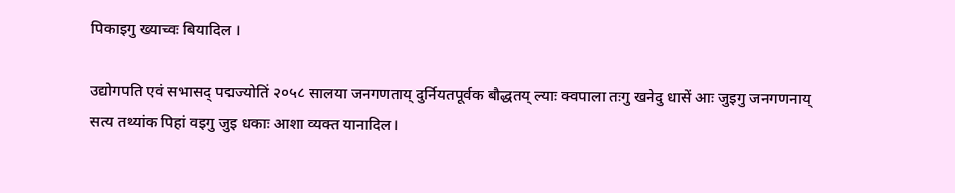पिकाइगु ख्याच्वः बियादिल ।

उद्योगपति एवं सभासद् पद्मज्योतिं २०५८ सालया जनगणताय् दुर्नियतपूर्वक बौद्धतय् ल्याः क्वपाला तःगु खनेदु धासें आः जुइगु जनगणनाय् सत्य तथ्यांक पिहां वइगु जुइ धकाः आशा व्यक्त यानादिल।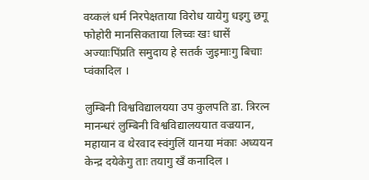वय्कलं धर्म निरपेक्षताया विरोध यायेगु धइगु छगू फोहोरी मानसिकताया लिच्वः खः धासें अज्याःपिंप्रति समुदाय हे सतर्क जुइमाःगु बिचाः प्वंकादिल ।

लुम्बिनी विश्वविद्यालयया उप कुलपति डा. त्रिरत्न मानन्धरं लुम्बिनी विश्वविद्यालययात वज्रयान, महायान व थेरवाद स्वंगुलिं यानया मंकाः अध्ययन केन्द्र दयेकेगु ताः तयागु खँ कनादिल ।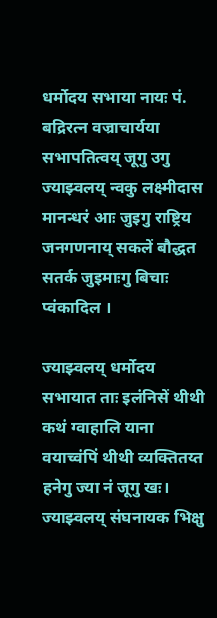धर्मोदय सभाया नायः पं. बद्रिरत्न वज्राचार्यया सभापतित्वय् जूगु उगु ज्याझ्वलय् न्वकु लक्ष्मीदास मानन्धरं आः जुइगु राष्ट्रिय जनगणनाय् सकलें बौद्धत सतर्क जुइमाःगु बिचाः प्वंकादिल ।

ज्याझ्वलय् धर्मोदय सभायात ताः इलंनिसें थीथी कथं ग्वाहालि याना वयाच्वंपिं थीथी व्यक्तितय्त हनेगु ज्या नं जूगु खः। ज्याझ्वलय् संघनायक भिक्षु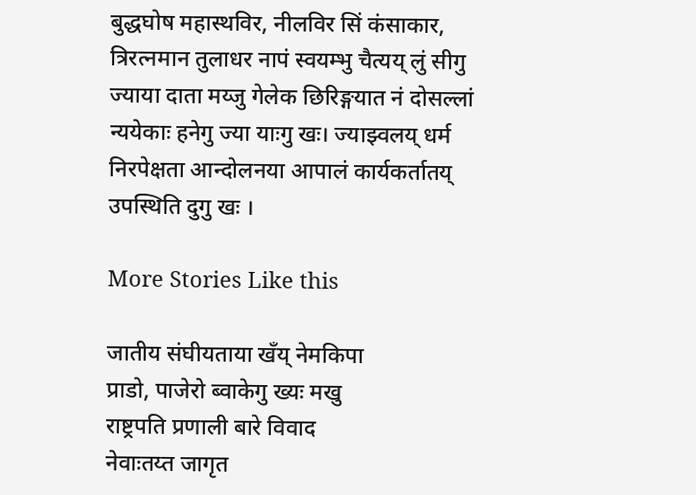बुद्धघोष महास्थविर, नीलविर सिं कंसाकार, त्रिरत्नमान तुलाधर नापं स्वयम्भु चैत्यय् लुं सीगु ज्याया दाता मय्जु गेलेक छिरिङ्गयात नं दोसल्लां न्ययेकाः हनेगु ज्या याःगु खः। ज्याझ्वलय् धर्म निरपेक्षता आन्दोलनया आपालं कार्यकर्तातय् उपस्थिति दुगु खः ।

More Stories Like this

जातीय संघीयताया खँय् नेमकिपा
प्राडो, पाजेरो ब्वाकेगु ख्यः मखु
राष्ट्रपति प्रणाली बारे विवाद
नेवाःतय्त जागृत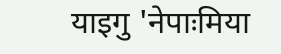याइगु 'नेपाःमिया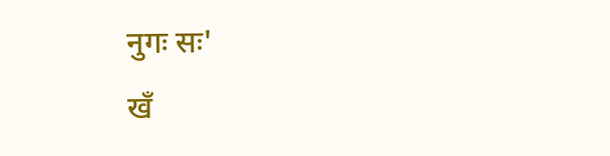नुगः सः'
खँ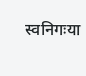स्वनिगःया